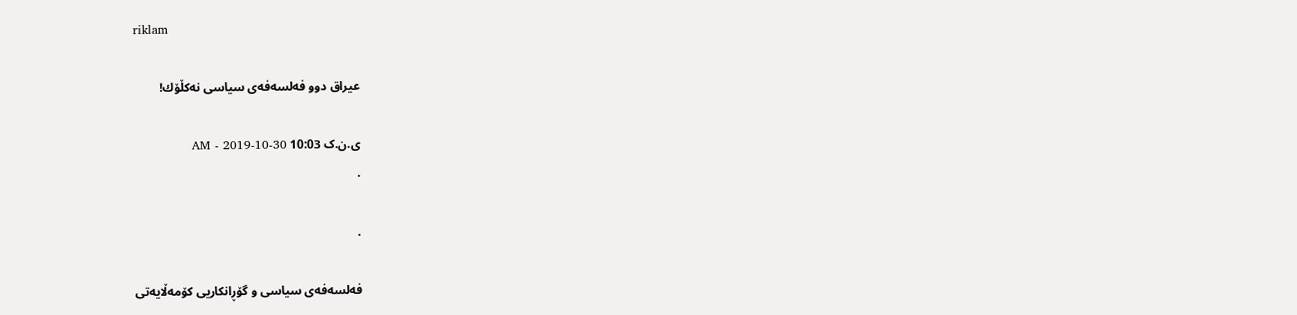riklam

عیراق دوو فه‌لسه‌فه‌ی سیاسی نه‌كڵۆك!

ی.ن.ک‌‌ 10:03 AM - 2019-10-30
.

.

فه‌لسه‌فه‌ی سیاسی و گۆڕانكاریی كۆمه‌ڵایه‌تی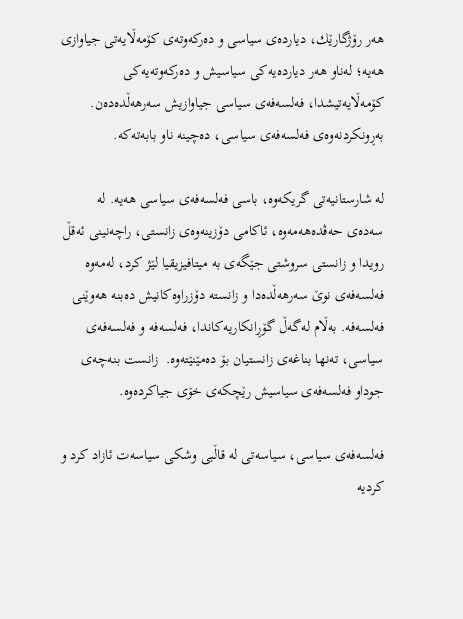هه‌ر رۆژگارێك، دیارده‌ی سیاسی و ده‌ركه‌وته‌ی كۆمه‌ڵایه‌تی جیاوازی هه‌یه‌؛ له‌ناو هه‌ر دیارده‌یه‌كی سیاسیش و ده‌ركه‌وته‌یه‌كی كۆمه‌ڵایه‌تیشدا، فه‌لسه‌فه‌ی سیاسی جیاوازیش سه‌رهه‌ڵده‌ده‌ن. به‌ڕونكردنه‌وه‌ی فه‌لسه‌فه‌ی سیاسی، ده‌چینه‌ ناو بابه‌ته‌كه‌.

له‌ شارستانیه‌تی گریكه‌وه‌، باسی فه‌لسه‌فه‌ی سیاسی هه‌یه‌. له‌ سه‌ده‌ی حه‌ڤده‌هه‌مه‌وه‌، ئاكامی دۆزینه‌وه‌ی زانستی، راچه‌نینی ئه‌قڵ رویدا و زانستی سروشتی جێگه‌ی به‌ میتافیزیقیا لێژ كرد، له‌مه‌وه‌ فه‌لسه‌فه‌ی نوێ‌ سه‌رهه‌ڵده‌دا و زانسته‌ دۆزراوه‌كانیش ده‌بنه‌ هه‌وێنی فه‌لسه‌فه‌. به‌ڵام له‌گه‌ڵ گۆڕانكاریه‌كاندا، فه‌لسه‌فه‌ و فه‌لسه‌فه‌ی سیاسی، ته‌نها بناغه‌ی زانستیان بۆ ده‌مێنێته‌وه‌.  زانست بنه‌چه‌ی جوداو فه‌لسه‌فه‌ی سیاسیش رێچكه‌ی خۆی جیاكرده‌وه‌.

فه‌لسه‌فه‌ی سیاسی، سیاسه‌تی له‌ قاڵبی وشكی سیاسه‌ت ئازاد كرد و كردیه‌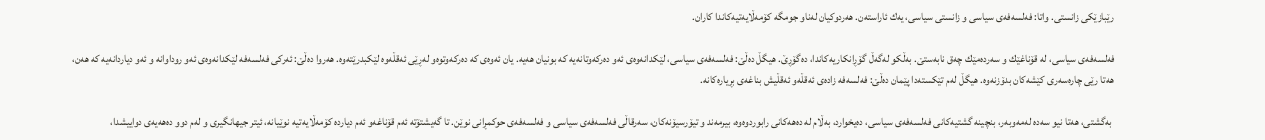رێبازێكی زانستی. واتا: فه‌لسه‌فه‌ی سیاسی و زانستی سیاسی، یه‌ك ئاراسته‌ن. هه‌ردوكیان له‌ناو جومگه‌ كۆمه‌ڵایه‌تیه‌كاندا كاران.

فه‌لسه‌فه‌ی سیاسی، له‌ قۆناغێك ‌و سه‌رده‌مێك چه‌ق نابه‌ستێ‌. به‌ڵكو له‌گه‌ڵ گۆڕانكاریه‌كاندا، ده‌گۆڕێ‌. هیگڵ ده‌ڵێ: فه‌لسه‌فه‌ی سیاسی، لێكدانه‌وه‌ی ئه‌و ده‌ركه‌وتانه‌یه‌ كه‌ بونیان هه‌یه‌. یان ئه‌وه‌ی كه‌ ده‌ركه‌وتوه‌و له‌ڕێی ئه‌قڵه‌وه‌ لێكبدرێته‌وه‌. هه‌روا ده‌ڵێ: ئه‌ركی فه‌لسه‌فه‌ لێكدانه‌وه‌ی ئه‌و روداوانه‌ و ئه‌و دیاردانه‌یه‌ كه‌ هه‌ن، هه‌تا رێی چاره‌سه‌ری كێشه‌كان بدۆزنه‌وه‌. هیگڵ له‌م تێكسته‌دا پێمان ده‌ڵێ: فه‌لسه‌فه‌ زاده‌ی ئه‌قڵه‌و ئه‌قڵیش بناغه‌ی بڕیاره‌كانه‌.

 به‌گشتی، هه‌تا نیو سه‌ده‌ له‌مه‌وبه‌ر، بنچینه‌ گشتیه‌كانی فه‌لسه‌فه‌ی سیاسی، ده‌یخوارد، به‌ڵام له‌ ده‌هه‌كانی رابوردوه‌وه‌، بیرمه‌ند و تیۆرسیۆنه‌كان، سه‌رقاڵی فه‌لسه‌فه‌ی سیاسی ‌و فه‌لسه‌فه‌ی حوكمڕانی نوێن. تا گه‌یشتۆته‌ ئه‌م قۆناغه‌و ئه‌م دیارده‌ كۆمه‌ڵایه‌تیه‌ نوێیانه‌، ئیتر جیهانگیری و له‌م دوو ده‌هه‌یه‌ی دواییشدا،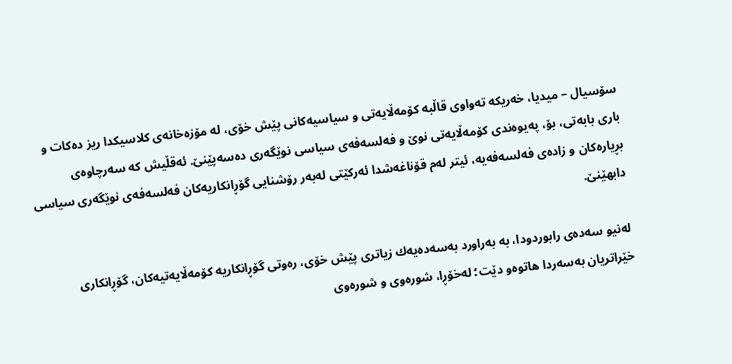سۆسیال – میدیا، خه‌ریكه‌ ته‌واوی قاڵبه‌ كۆمه‌ڵایه‌تی ‌و سیاسیه‌كانی پێش خۆی، له‌ مۆزه‌خانه‌ی كلاسیكدا ریز ده‌كات ‌و باری بابه‌تی، بۆ، په‌یوه‌ندی كۆمه‌ڵایه‌تی نوێ‌ ‌و فه‌لسه‌فه‌ی سیاسی نوێگه‌ری ده‌سه‌پێنێ‌. ئه‌قڵیش كه‌ سه‌رچاوه‌ی بڕیاره‌كان و زاده‌ی فه‌لسه‌فه‌یه‌، ئیتر له‌م قۆناغه‌شدا ئه‌ركێتی له‌به‌ر رۆشنایی گۆڕانكاریه‌كان فه‌لسه‌فه‌ی نوێگه‌ری سیاسی دابهێنێ.

له‌نیو سه‌ده‌ی رابوردودا، به‌ به‌راورد به‌سه‌ده‌یه‌ك زیاتری پێش خۆی، ره‌وتی گۆڕانكاریه‌ كۆمه‌ڵایه‌تیه‌كان، گۆڕانكاری خێراتریان به‌سه‌ردا هاتوه‌و دێت؛ له‌خۆڕا، شوره‌وی و شوره‌وی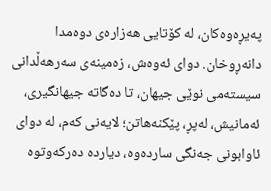په‌یڕه‌وه‌كان، له‌ كۆتایی هه‌زاره‌ی دوه‌مدا دانه‌ڕوخان. دوای ئه‌وه‌ش، زه‌مینه‌ی سه‌رهه‌ڵدانی سیسته‌می نوێی جیهان، تا ده‌گاته‌ جیهانگیری، ئه‌مانیش، له‌پڕ، پێكنه‌هاتن؛ لایه‌نی كه‌م، له‌ دوای ئاوابونی جه‌نگی سارده‌وه‌، دیارده‌ ده‌ركه‌وتوه‌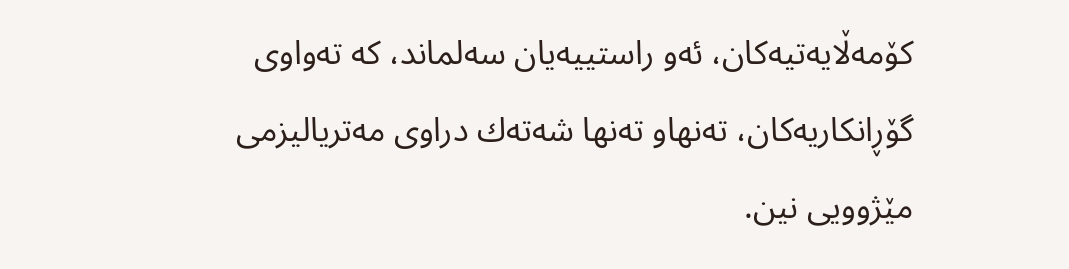كۆمه‌ڵایه‌تیه‌كان، ئه‌و راستییه‌یان سه‌لماند، كه‌ ته‌واوی گۆڕانكاریه‌كان، ته‌نهاو ته‌نها شه‌ته‌ك دراوی مه‌تریالیزمی مێژوویی نین.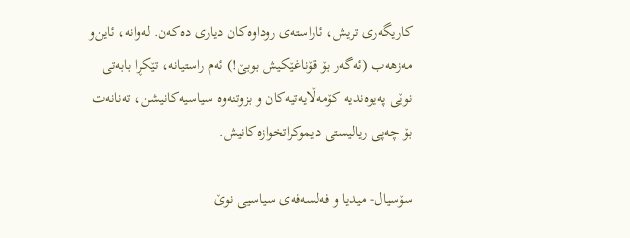كاریگه‌ری تریش، ئاراسته‌ی روداوه‌كان دیاری ده‌كه‌ن. له‌وانه‌، ئاین‌و مه‌زهه‌ب (ئه‌گه‌ر بۆ قۆناغێكیش بوبێ‌!) ئه‌م راستیانه‌، تێكڕا بابه‌تی نوێی په‌یوه‌ندیه‌ كۆمه‌ڵایه‌تیه‌كان و بزوتنه‌وه‌ سیاسیه‌كانیشن، ته‌نانه‌ت بۆ چه‌پی ریالیستی دیموكراتخوازه‌كانیش.

سۆسیال- میدیا و فه‌لسه‌فه‌ی سیاسیی نوێ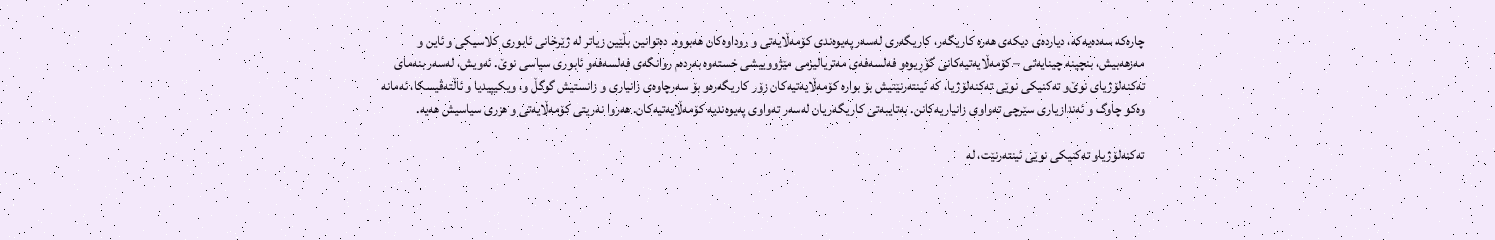چاره‌كه‌ سه‌ده‌یه‌كه‌، دیارده‌ی دیكه‌ی هه‌ره‌ كاریگه‌ر، كاریگه‌ری له‌سه‌ر په‌یوه‌ندی كۆمه‌ڵایه‌تی و روداوه‌كان هه‌بووه‌. ده‌توانین بڵێین زیاتر له‌ ژێرخانی ئابوری كلاسیكی و ئاین و مه‌زهه‌بیش، بنچینه‌ چینایه‌تی – كۆمه‌ڵایه‌تیه‌كانی گۆڕیوه‌و فه‌لسه‌فه‌ی مه‌تریالیزمی مێژووییشی خسته‌وه‌ به‌رده‌م روانگه‌ی فه‌لسه‌فه‌‌و ئابوری سیاسی نوێ‌. ئه‌ویش، له‌سه‌ر بنه‌مای ته‌كنه‌لۆژیای نوێ‌‌و ته‌كنیكی نوێی ته‌كنه‌لۆژیا، كه‌ ئینته‌رنێتیش بۆ بواره‌ كۆمه‌ڵایه‌تیه‌كان زۆر كاریگه‌ره‌و بۆ سه‌رچاوه‌ی زانیاری و زانستیش گوگڵ و، ویكیپیدیا و ئاڵته‌ڤیسكا، ئه‌مانه‌ وه‌كو چاوگ و ئه‌ندازیاری سێرچی ته‌واوی زانیاریه‌كانن. به‌تایبه‌تی كاریگه‌ریان له‌سه‌ر ته‌واوی په‌یوه‌ندیه‌ كۆمه‌ڵایه‌تیه‌كان. هه‌روا نه‌ریتی كۆمه‌ڵایه‌تی و هزری سیاسیش هه‌یه‌.

ته‌كنه‌لۆژیاو ته‌كنیكی نوێی ئینته‌رنێت، له‌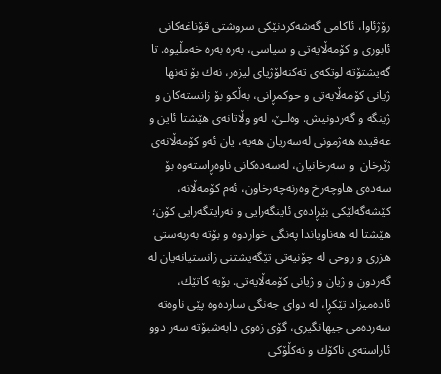رۆژئاوا، ئاكامی گه‌شه‌كردنێكی سروشتی قۆناغه‌كانی ئابوری و كۆمه‌ڵایه‌تی و سیاسی، به‌ره‌ به‌ره‌ خه‌مڵیوه‌. تا گه‌یشتۆته‌ لوتكه‌ی ته‌كنه‌لۆژیای لیزه‌ر، نه‌ك بۆ ته‌نها ژیانی كۆمه‌ڵایه‌تی و حوكمڕانی، به‌ڵكو بۆ زانسته‌كان و ژینگه‌ و گه‌ردونیش. وه‌لـێ‌، له‌و وڵاتانه‌ی هێشتا ئاین ‌و عه‌قیده‌ هه‌ژمونی له‌سه‌ریان هه‌یه‌، یان ئه‌و كۆمه‌ڵانه‌ی ژێرخان  و سه‌رخانیان، له‌سه‌ده‌كانی ناوه‌ڕاسته‌وه‌ بۆ سه‌ده‌ی هاوچه‌رخ وه‌رنه‌چه‌رخاون، ئه‌م كۆمه‌ڵانه‌، كێشه‌گه‌لێكی بێڕاده‌ی ئاینگه‌رایی ‌و نه‌رایتگه‌رایی كۆن؛ هێشتا له‌ هه‌ناویاندا په‌نگی خواردوه‌ و بۆته‌ به‌ربه‌ستی هزری و روحی له‌ چۆنیه‌تی تێگه‌یشتنی زانستیانه‌یان له‌ گه‌ردون و ژیان ‌و ژیانی كۆمه‌ڵایه‌تی. بۆیه‌ كاتێك، ئاده‌میزاد تێكڕا، له‌ دوای جه‌نگی سارده‌وه‌ پێی ناوه‌ته‌ سه‌رده‌می جیهانگیری، گۆی زه‌وی دابه‌شبۆته‌ سه‌ر دوو ئاراسته‌ی ناكۆك و نه‌كڵۆكی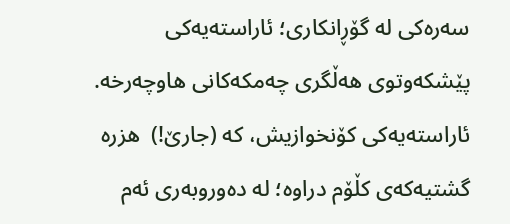سه‌ره‌كی له‌ گۆڕانكاری؛ ئاراسته‌یه‌كی پێشكه‌وتوی هه‌ڵگری چه‌مكه‌كانی هاوچه‌رخه‌. ئاراسته‌یه‌كی كۆنخوازیش، كه‌ (جارێ‌!)  هزره‌ گشتیه‌كه‌ی كڵۆم دراوه‌؛ له‌ ده‌وروبه‌ری ئه‌م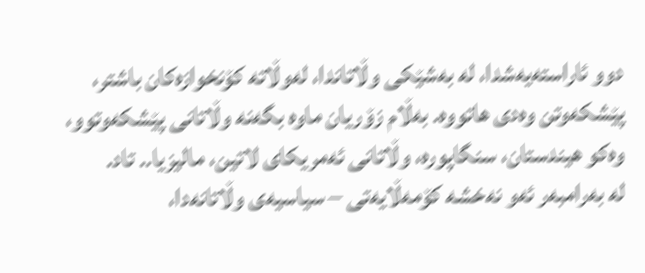دوو ئاراسته‌یه‌شدا، له‌ به‌شێكی وڵاتاندا، له‌وڵاته‌ كۆنخوازه‌كان باشتر، پێشكه‌وتن وه‌دی هاتووه‌. به‌ڵام زۆریان ماوه‌ بگه‌نه‌ وڵاتانی پێشكه‌وتوو، وه‌كو هیندستان، سنگاپوره‌، وڵاتانی ئه‌مریكای لاتین، مالیزیا.. تاد.
له‌ به‌رامبه‌ر ئه‌و نه‌خشه‌ كۆمه‌ڵایه‌تی – سیاسیه‌ی وڵاتانه‌دا،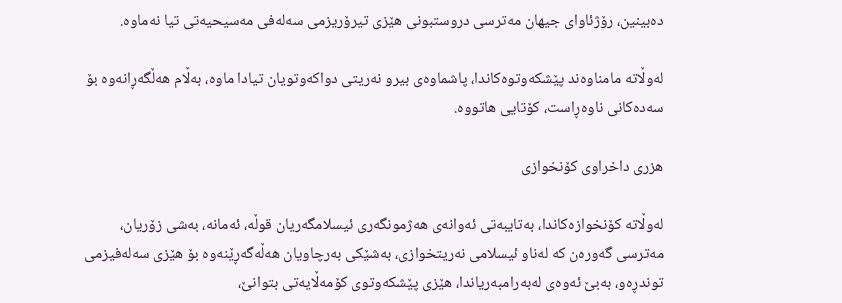ده‌بینین، رۆژئاوای جیهان مه‌ترسی دروستبونی هێزی تیرۆریزمی سه‌له‌فی مه‌سیحیه‌تی تیا نه‌ماوه‌.

له‌وڵاته‌ مامناوه‌ند پێشكه‌وتوه‌كاندا، پاشماوه‌ی بیرو نه‌ریتی دواكه‌وتویان تیادا ماوه‌، به‌ڵام هه‌ڵگه‌ڕانه‌وه‌ بۆ سه‌ده‌كانی ناوه‌ڕاست، كۆتایی هاتووه‌.

هزری داخراوی كۆنخوازی

له‌وڵاته‌ كۆنخوازه‌كاندا، به‌تایبه‌تی ئه‌وانه‌ی هه‌ژمونگه‌ری ئیسلامگه‌ریان قوڵه‌، ئه‌مانه‌، به‌شی زۆریان، مه‌ترسی گه‌وره‌ن كه‌ له‌ناو ئیسلامی نه‌ریتخوازی، به‌شێكی به‌رچاویان هه‌ڵه‌گه‌ڕێنه‌وه‌ بۆ هێزی سه‌له‌فیزمی توندڕه‌و، به‌بێ‌ ئه‌وه‌ی له‌به‌رامبه‌ریاندا، هێزی پێشكه‌وتوی كۆمه‌ڵایه‌تی بتوانێ،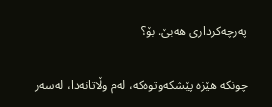په‌رچه‌كرداری هه‌بێ‌. بۆ؟

چونكه‌ هێزه‌ پێشكه‌وتوه‌كه‌، له‌م وڵاتانه‌دا، له‌سه‌ر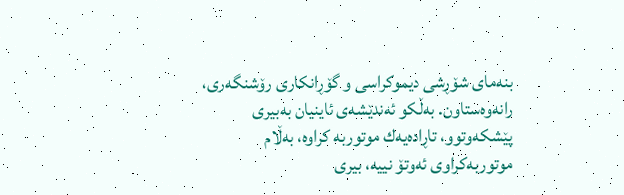بنه‌مای شۆڕشی دیموكراسی و گۆڕانكاری رۆشنگه‌ری، رانه‌وه‌ستاون. به‌ڵكو ئه‌ندێشه‌ی ئاینیان به‌بیری پێشكه‌وتوو، تاڕاده‌یه‌ك موتوربه‌ كراوه‌، به‌ڵام موتوربه‌كراوی ئه‌وتۆ نییه‌، بیری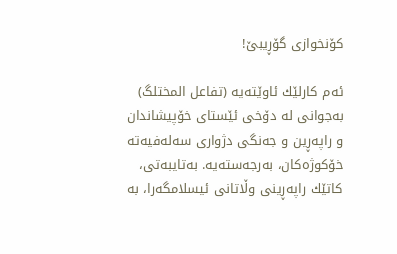كۆنخوازی گۆڕیبێ‌!

ئه‌م كارلێك ئاوێته‌یه‌ (تفاعل المختلگ) به‌جوانی له‌ دۆخی ئێستای خۆپیشاندان و راپه‌ڕین ‌و جه‌نگی دژواری سه‌له‌فیه‌ته‌ خۆكوژه‌كان، به‌رجه‌سته‌یه‌. به‌تایبه‌تی، كاتێك راپه‌ڕینی وڵاتانی ئیسلامگه‌را، به‌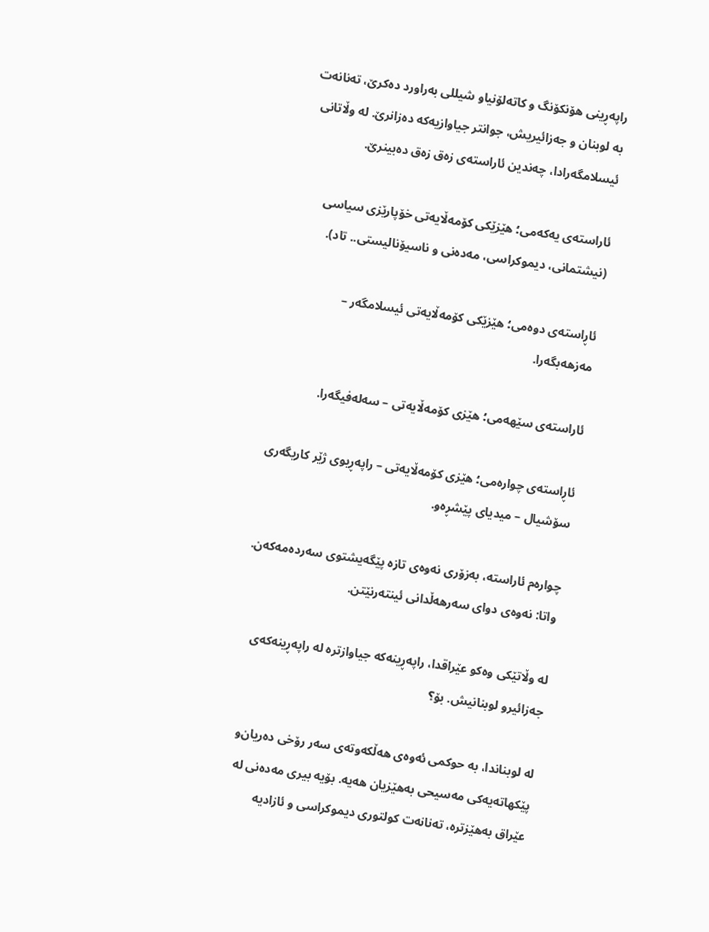راپه‌ڕینی هۆنكۆنگ و كاته‌لۆنیاو شیللی به‌راورد ده‌كرێ‌، ته‌نانه‌ت به‌ لوبنان و جه‌زائیریش، جوانتر جیاوازیه‌كه‌ ده‌زانرێ‌. له‌ وڵاتانی ئیسلامگه‌رادا، چه‌ندین ئاراسته‌ی زه‌ق زه‌ق ده‌بینرێ‌.

ئاراسته‌ی یه‌كه‌می؛ هێزێكی كۆمه‌ڵایه‌تی خۆپارێزی سیاسی (نیشتمانی، دیموكراسی، مه‌ده‌نی و ناسیۆنالیستی.. تاد).

ئاڕاسته‌ی دوه‌می؛ هێزێكی كۆمه‌ڵایه‌تی ئیسلامگه‌ر – مه‌زهه‌بگه‌را.

ئاراسته‌ی سێهه‌می؛ هێزی كۆمه‌ڵایه‌تی – سه‌له‌فیگه‌را.

ئاڕاسته‌ی چواره‌می؛ هێزی كۆمه‌ڵایه‌تی – راپه‌ڕیوی ژێر كاریگه‌ری سۆشیال – میدیای پێشڕه‌و.

چواره‌م ئاراسته‌، به‌زۆری نه‌وه‌ی تازه‌ پێگه‌یشتوی سه‌رده‌مه‌كه‌ن. واتا: نه‌وه‌ی دوای سه‌رهه‌ڵدانی ئینته‌رنێتن.

له‌ وڵاتێكی وه‌كو عێراقدا، راپه‌ڕینه‌كه‌ جیاوازتره‌ له‌ راپه‌ڕینه‌كه‌ی جه‌زائیرو لوبنانیش. بۆ؟

له‌ لوبناندا، به‌ حوكمی ئه‌وه‌ی هه‌ڵكه‌وته‌ی سه‌ر رۆخی ده‌ریان‌و پێكهاته‌یه‌كی مه‌سیحی به‌هێزیان هه‌یه‌. بۆیه‌ بیری مه‌ده‌نی له‌ عێراق به‌هێزتره‌، ته‌نانه‌ت كولتوری دیموكراسی و ئازادیه‌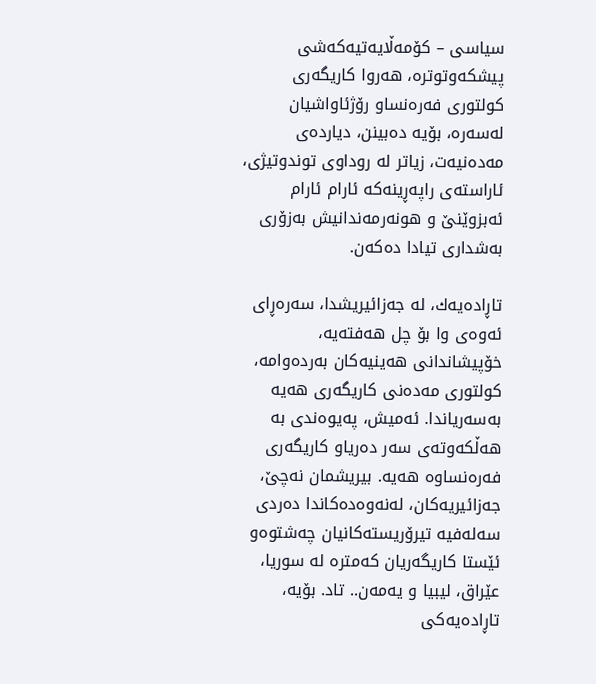سیاسی – كۆمه‌ڵایه‌تیه‌كه‌شی پیشكه‌وتوتره‌، هه‌روا كاریگه‌ری كولتوری فه‌ره‌نساو رۆژئاواشیان له‌سه‌ره‌، بۆیه‌ ده‌بینن، دیارده‌ی مه‌ده‌نیه‌ت، زیاتر له‌ روداوی توندوتیژی، ئاراسته‌ی راپه‌ڕینه‌كه‌ ئارام ئارام ئه‌بزوێنێ‌ و هونه‌رمه‌ندانیش به‌زۆری به‌شداری تیادا ده‌كه‌ن.

تاڕاده‌یه‌ك، له‌ جه‌زائیریشدا، سه‌ره‌ڕای ئه‌وه‌ی وا بۆ چل هه‌فته‌یه‌، خۆپیشاندانی هه‌ینیه‌كان به‌رده‌وامه‌، كولتوری مه‌ده‌نی كاریگه‌ری هه‌یه‌ به‌سه‌ریاندا. ئه‌میش، په‌یوه‌ندی به‌ هه‌ڵكه‌وته‌ی سه‌ر ده‌ریاو كاریگه‌ری فه‌ره‌نساوه‌ هه‌یه‌. بیریشمان نه‌چێ‌، جه‌زائیریه‌كان، له‌نه‌وه‌ده‌كاندا ده‌ردی سه‌له‌فیه‌ تیرۆریسته‌كانیان چه‌شتوه‌و ئێستا كاریگه‌ریان كه‌متره‌ له‌ سوریا، عێراق، لیبیا و یه‌مه‌ن.. تاد. بۆیه‌، تاڕاده‌یه‌كی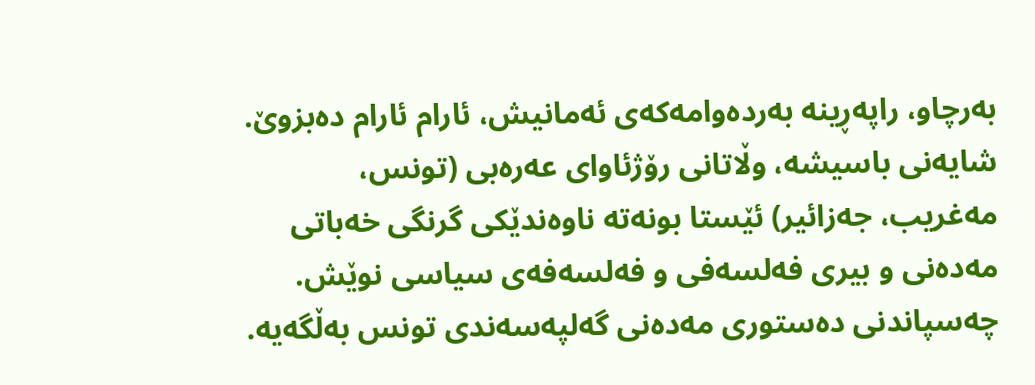به‌رچاو، راپه‌ڕینه‌ به‌رده‌وامه‌كه‌ی ئه‌مانیش، ئارام ئارام ده‌بزوێ‌. شایه‌نی باسیشه‌، وڵاتانی رۆژئاوای عه‌ره‌بی (تونس، مه‌غریب، جه‌زائیر) ئێستا بونه‌ته‌ ناوه‌ندێكی گرنگی خه‌باتی مه‌ده‌نی و بیری فه‌لسه‌فی و فه‌لسه‌فه‌ی سیاسی نوێش. چه‌سپاندنی ده‌ستوری مه‌ده‌نی گه‌لپه‌سه‌ندی تونس به‌ڵگه‌یه‌.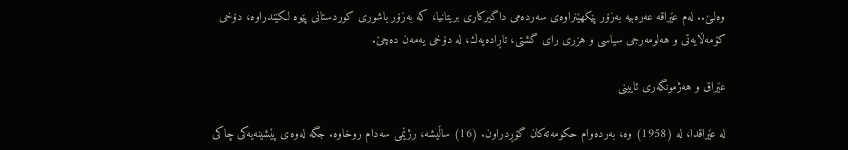وه‌لـێ‌.. له‌م عێراقه‌ عه‌ره‌بیه‌ به‌زۆر پێكهێنراوه‌ی سه‌رده‌می داگیركاری بریتانیا، كه‌ به‌زۆر باشوری كوردستانی پێوه‌ لكێندراوه‌، دۆخی كۆمه‌ڵایه‌تی و هه‌لومه‌رجی سیاسی و هزری رای گشتی، تاڕاده‌یه‌ك، له‌ دۆخی یه‌مه‌ن ده‌چێ‌.

عێراق و هه‌ژمونگه‌ری ئایینی

له‌ عێراقدا، له‌ (1958) وه‌، به‌رده‌وام حكومه‌ته‌كان گۆڕدراون. (16) ساڵیشه‌، رژێمی سه‌دام روخاوه‌. جگه‌ له‌وه‌ی پێشینه‌یه‌كی چاكی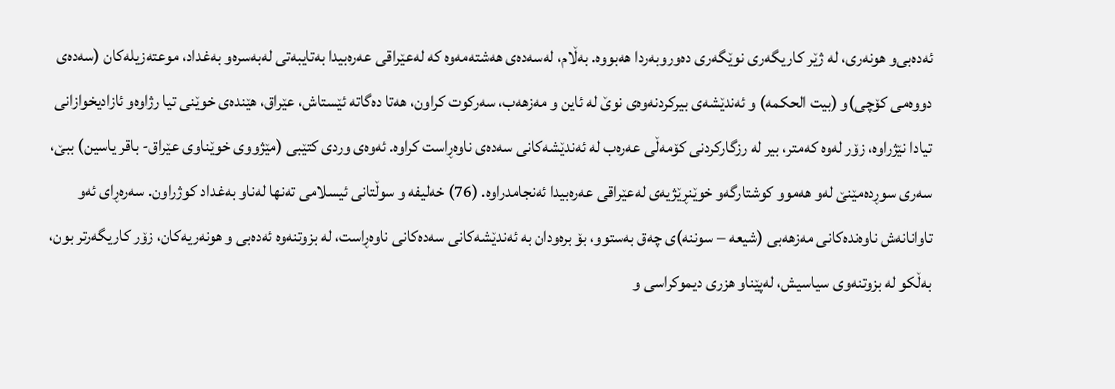ئه‌ده‌بی‌و هونه‌ری، له‌ ژێر كاریگه‌ری نوێگه‌ری ده‌وروبه‌ردا هه‌بووه‌. به‌ڵام، له‌سه‌ده‌ی هه‌شته‌مه‌وه‌ كه‌ له‌عێراقی عه‌ره‌بیدا به‌تایبه‌تی له‌به‌سره‌و به‌غداد، موعته‌زیله‌كان (سه‌ده‌ی دووه‌می كۆچی)و (بیت الحكمه‌) و ئه‌ندێشه‌ی بیركردنه‌وه‌ی نوێ‌ له‌ ئاین ‌و مه‌زهه‌ب، سه‌ركوت كراون، هه‌تا ده‌گاته‌ ئێستاش، عێراق، هێنده‌ی خوێنی تیا رژاوه‌و ئازادیخوازانی تیادا نێژراوه‌، زۆر له‌وه‌ كه‌متر، بیر له‌ رزگاركردنی كۆمه‌ڵی عه‌ره‌ب له‌ ئه‌ندێشه‌كانی سه‌ده‌ی ناوه‌ڕاست كراوه‌. ئه‌وه‌ی وردی كتێبی (مێژووی خوێناوی عێراق- باقر یاسین) ببێ، سه‌ری سوڕده‌مێنێ له‌و هه‌موو كوشتارگه‌و خوێنڕێژیه‌ی له‌عێراقی عه‌ره‌بیدا ئه‌نجامدراوه‌. (76) خه‌لیفه‌ و سوڵتانی ئیسلامی ته‌نها له‌ناو به‌غداد كوژراون. سه‌ره‌ڕای ئه‌و تاوانانه‌ش ناوه‌نده‌كانی مه‌زهه‌بی (شیعه‌ – سوننه‌)ی چه‌ق به‌ستوو، بۆ بره‌ودان به‌ ئه‌ندێشه‌كانی سه‌ده‌كانی ناوه‌ڕاست، له‌ بزوتنه‌وه‌ ئه‌ده‌بی ‌و هونه‌ریه‌كان، زۆر كاریگه‌رتر بون، به‌ڵكو له‌ بزوتنه‌وی سیاسیش، له‌پێناو هزری دیموكراسی و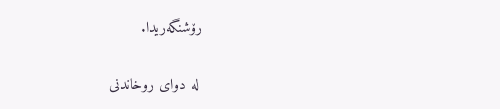رۆشنگه‌ریدا.

 له‌ دوای روخاندنی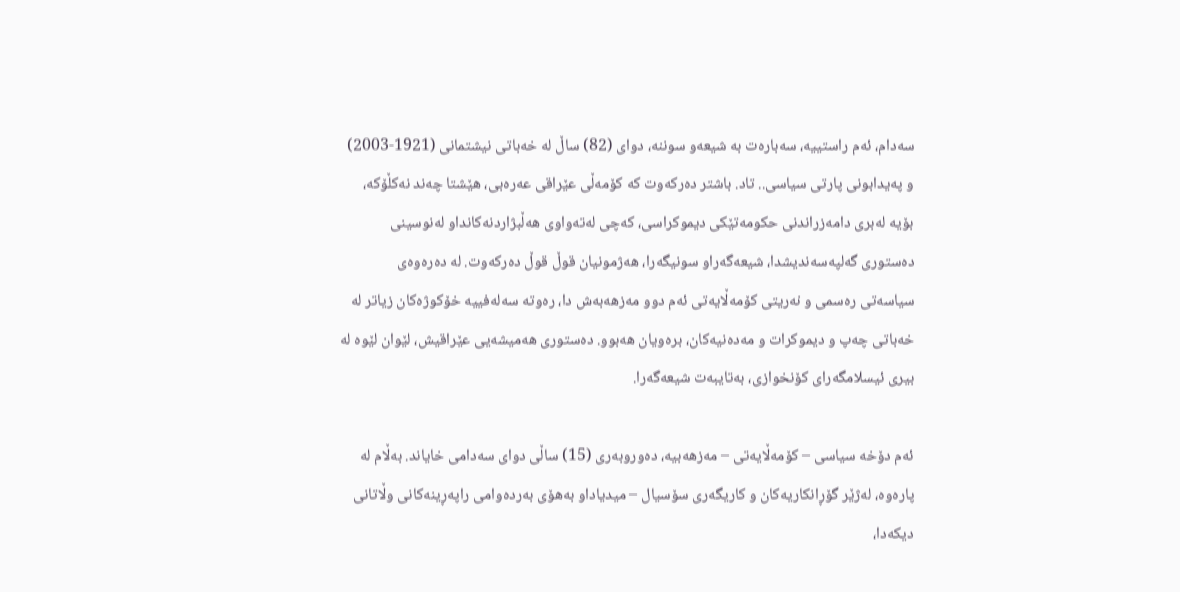سه‌دام، ئه‌م راستییه‌، سه‌باره‌ت به‌ شیعه‌و سوننه‌، دوای (82) ساڵ له‌ خه‌باتی نیشتمانی (1921-2003) و په‌یدابونی پارتی سیاسی.. تاد. باشتر ده‌ركه‌وت كه‌ كۆمه‌ڵی عێراقی عه‌ره‌بی، هێشتا چه‌ند نه‌كڵۆكه‌، بۆیه‌ له‌بری دامه‌زراندنی حكومه‌تێكی دیموكراسی، كه‌چی له‌ته‌واوی هه‌ڵبژاردنه‌كانداو له‌نوسینی ده‌ستوری گه‌لپه‌سه‌ندیشدا، شیعه‌گه‌راو سونیگه‌را، هه‌ژمونیان قوڵ قوڵ ده‌ركه‌وت. له‌ ده‌ره‌وه‌ی سیاسه‌تی ره‌سمی و نه‌ریتی كۆمه‌ڵایه‌تی ئه‌م دوو مه‌زهه‌به‌ش دا، ره‌وته‌ سه‌له‌فییه‌ خۆكوژه‌كان زیاتر له‌ خه‌باتی چه‌پ ‌و دیموكرات و مه‌ده‌نیه‌كان، بره‌ویان هه‌بوو. ده‌ستوری هه‌میشه‌یی عێراقیش، لێوان لێوه‌ له‌ بیری ئیسلامگه‌رای كۆنخوازی، به‌تایبه‌ت شیعه‌گه‌را.

ئه‌م دۆخه‌ سیاسی – كۆمه‌ڵایه‌تی – مه‌زهه‌بیه‌، ده‌وروبه‌ری (15) ساڵی دوای سه‌دامی خایاند. به‌ڵام له‌ پاره‌وه‌، له‌ژێر گۆڕانكاریه‌كان و كاریگه‌ری سۆسیال – میدیاداو به‌هۆی به‌رده‌وامی راپه‌ڕینه‌كانی وڵاتانی دیكه‌دا،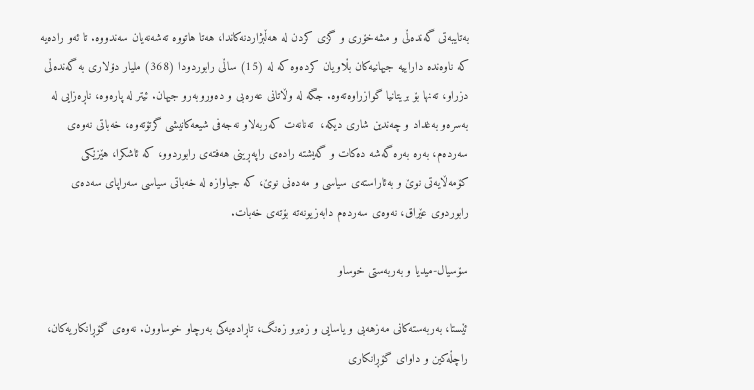به‌تایبه‌تی گه‌نده‌ڵی و مشه‌خۆری و گزی كردن له‌ هه‌ڵبژاردنه‌كاندا، هه‌تا هاتووه‌ ته‌شه‌نه‌یان سه‌ندووه‌. تا ئه‌و راده‌یه‌ كه‌ ناوه‌نده‌ داراییه‌ جیهانیه‌كان بڵاویان كرده‌وه‌ كه‌ له‌ (15) ساڵی رابوردودا (368) ملیار دۆلاری به‌ گه‌نده‌ڵی دزراو، ته‌نها بۆ بریتانیا گوازراوه‌ته‌وه‌. جگه‌ له‌ وڵاتانی عه‌ره‌بی ‌و ده‌وروبه‌رو جیهان. ئیتر له‌ پاره‌وه‌، ناڕه‌زایی له‌ به‌سره‌و به‌غداد و چه‌ندین شاری دیكه‌،  ته‌نانه‌ت كه‌ربه‌لاو نه‌جه‌فی شیعه‌كانیشی گرتۆته‌وه‌، خه‌باتی نه‌وه‌ی سه‌رده‌م، به‌ره‌ به‌ره‌ گه‌شه‌ ده‌كات ‌و گه‌یشته‌ راده‌ی راپه‌ڕینی هه‌فته‌ی رابوردوو، كه‌ ئاشكرا، هێزێكی كۆمه‌ڵایه‌تی نوێ‌ و به‌ئاراسته‌ی سیاسی ‌و مه‌ده‌نی نوێ‌، كه‌ جیاوازه‌ له‌ خه‌باتی سیاسی سه‌راپای سه‌ده‌ی رابوردوی عێراق، نه‌وه‌ی سه‌رده‌م دابه‌زیونه‌ته‌ بۆته‌ی خه‌بات.

سۆسیال-میدیا و به‌ربه‌ستی خوساو

ئێستا، به‌ربه‌سته‌كانی مه‌زهه‌بی ‌و یاسایی و زه‌برو زه‌نگ، تاڕاده‌یه‌كی به‌رچاو خوساوون. نه‌وه‌ی گۆڕانكاریه‌كان، راچڵه‌كین و داوای گۆڕانكاری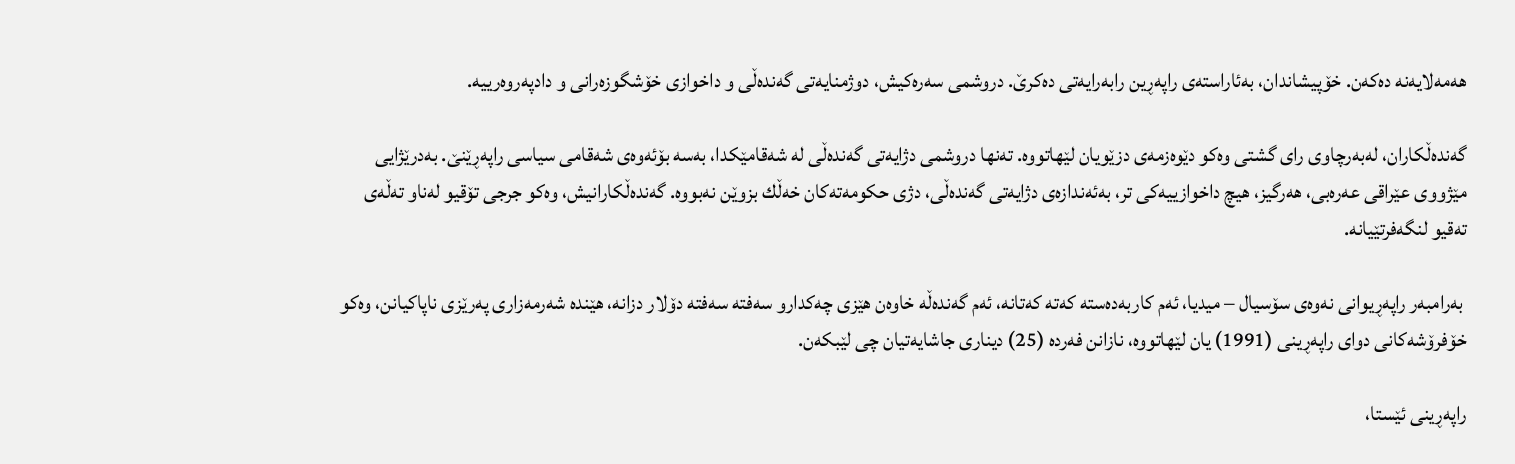هه‌مه‌لایه‌نه‌ ده‌كه‌ن. خۆپیشاندان، به‌ئاراسته‌ی راپه‌ڕین رابه‌رایه‌تی ده‌كرێ‌. دروشمی سه‌ره‌كیش، دوژمنایه‌تی گه‌نده‌ڵی ‌و داخوازی خۆشگوزه‌رانی و دادپه‌روه‌رییه‌.

گه‌نده‌ڵكاران، له‌به‌رچاوی رای گشتی وه‌كو دێوه‌زمه‌ی دزێویان لێهاتووه‌. ته‌نها دروشمی دژایه‌تی گه‌نده‌ڵی له‌ شه‌قامێكدا، به‌سه‌ بۆئه‌وه‌ی شه‌قامی سیاسی راپه‌ڕێنێ‌. به‌درێژایی مێژووی عێراقی عه‌ره‌بی، هه‌رگیز، هیچ داخوازییه‌كی تر، به‌ئه‌ندازه‌ی دژایه‌تی گه‌نده‌ڵی، دژی حكومه‌ته‌كان خه‌ڵك بزوێن نه‌بووه‌. گه‌نده‌ڵكارانیش، وه‌كو جرجی تۆقیو له‌ناو ته‌ڵه‌ی ته‌قیو لنگه‌فرتێیانه‌.

 به‌رامبه‌ر راپه‌ڕیوانی نه‌وه‌ی سۆسیال – میدیا، ئه‌م كاربه‌ده‌سته‌ كه‌ته‌ كه‌تانه‌، ئه‌م گه‌نده‌ڵه‌ خاوه‌ن هێزی چه‌كدارو سه‌فته‌ سه‌فته‌ دۆلار دزانه‌، هێنده‌ شه‌رمه‌زاری په‌رێزی ناپاكیانن، وه‌كو خۆفرۆشه‌كانی دوای راپه‌ڕینی (1991) یان لێهاتووه‌، نازانن فه‌رده‌ (25) دیناری جاشایه‌تیان چی لێبكه‌ن.

راپه‌ڕینی ئێستا،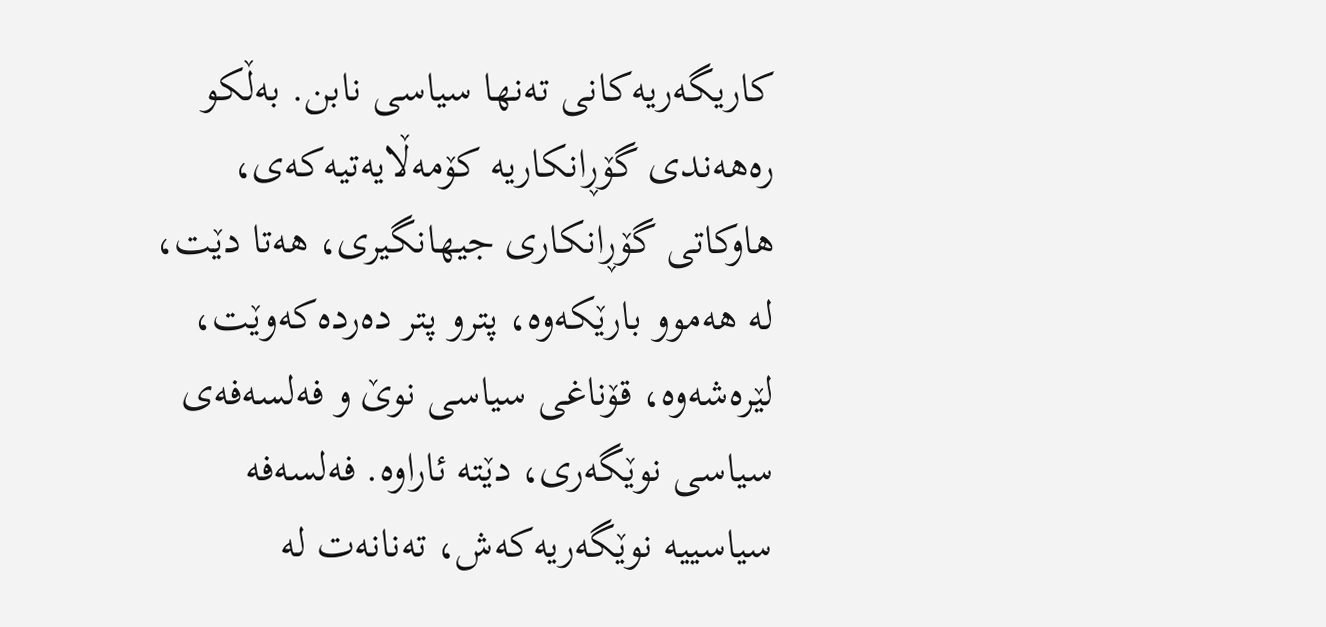كاریگه‌ریه‌كانی ته‌نها سیاسی نابن. به‌ڵكو ره‌هه‌ندی گۆڕانكاریه‌ كۆمه‌ڵایه‌تیه‌كه‌ی، هاوكاتی گۆڕانكاری جیهانگیری، هه‌تا دێت، له‌ هه‌موو بارێكه‌وه‌، پترو پتر ده‌رده‌كه‌وێت، لێره‌شه‌وه‌، قۆناغی سیاسی نوێ‌ ‌و فه‌لسه‌فه‌ی سیاسی نوێگه‌ری، دێته‌ ئاراوه‌. فه‌لسه‌فه‌ سیاسییه‌ نوێگه‌ریه‌كه‌ش، ته‌نانه‌ت له‌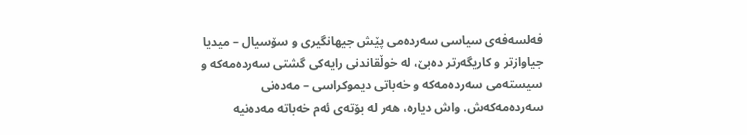فه‌لسه‌فه‌ی سیاسی سه‌رده‌می پێش جیهانگیری و سۆسیال – میدیا جیاوازتر و كاریگه‌رتر ده‌بێ‌، له‌ خوڵقاندنی رایه‌كی گشتی سه‌رده‌مه‌كه‌ و سیسته‌می سه‌رده‌مه‌كه‌ و خه‌باتی دیموكراسی – مه‌ده‌نی سه‌رده‌مه‌كه‌ش. واش دیاره‌، هه‌ر له‌ بۆته‌ی ئه‌م خه‌باته‌ مه‌ده‌نیه‌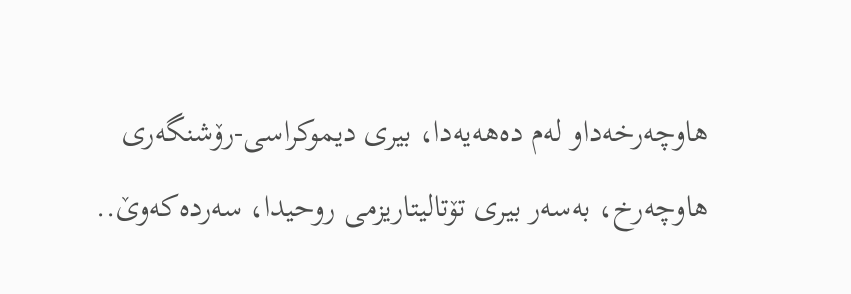هاوچه‌رخه‌داو له‌م ده‌هه‌یه‌دا، بیری دیموكراسی-رۆشنگه‌ری هاوچه‌رخ، به‌سه‌ر بیری تۆتالیتاریزمی روحیدا، سه‌رده‌كه‌وێ‌..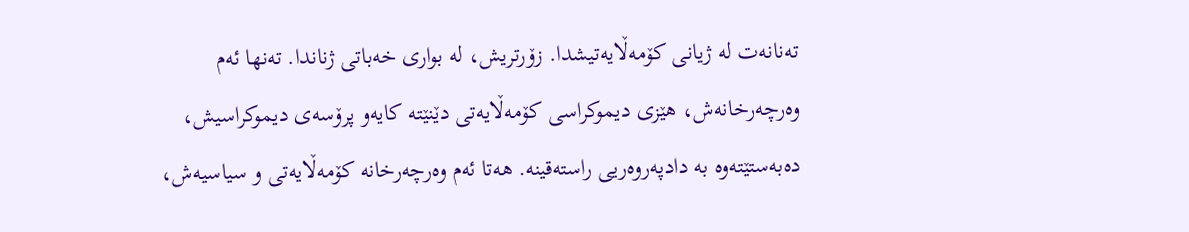ته‌نانه‌ت له‌ ژیانی كۆمه‌ڵایه‌تیشدا. زۆرتریش، له‌ بواری خه‌باتی ژناندا. ته‌نها ئه‌م وه‌رچه‌رخانه‌ش، هێزی دیموكراسی كۆمه‌ڵایه‌تی دێنێته‌ كایه‌و پرۆسه‌ی دیموكراسیش، ده‌به‌ستێته‌وه‌ به‌ دادپه‌روه‌ریی راسته‌قینه‌. هه‌تا ئه‌م وه‌رچه‌رخانه‌ كۆمه‌ڵایه‌تی و سیاسیه‌ش،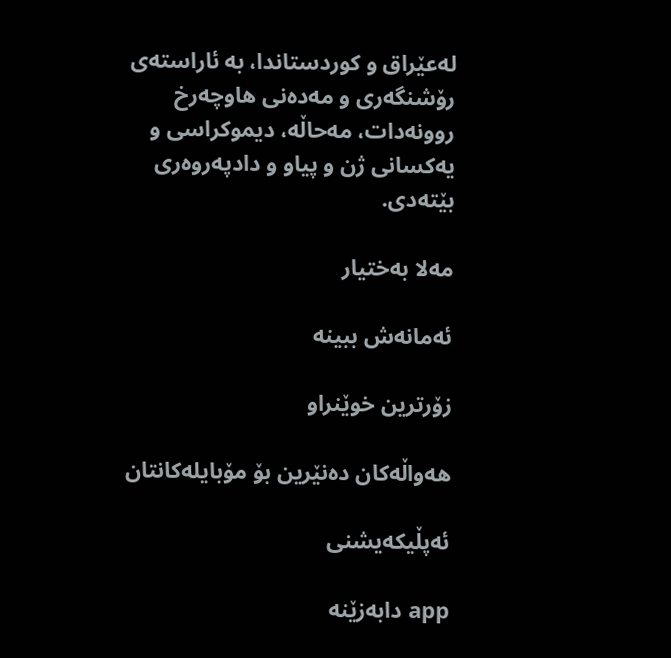له‌عێراق و كوردستاندا، به‌ ئاراسته‌ی رۆشنگه‌ری و مه‌ده‌نی هاوچه‌رخ روونه‌دات، مه‌حاڵه‌، دیموكراسی و یه‌كسانی ژن و پیاو و دادپه‌روه‌ری بێته‌دی.

مه‌لا به‌ختیار

ئەمانەش ببینە

زۆرترین خوێنراو

هەواڵەکان دەنێرین بۆ مۆبایلەکانتان

ئەپڵیکەیشنی

app دابەزێنە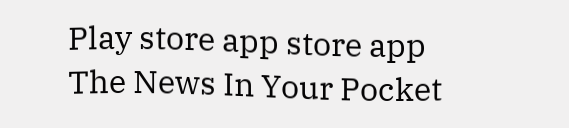Play store app store app
The News In Your Pocket